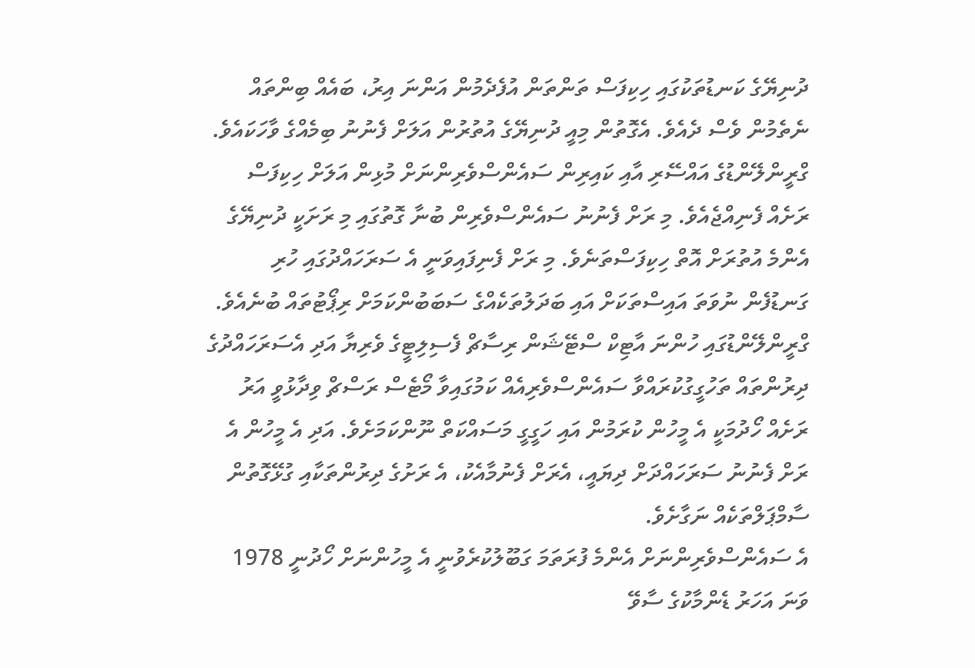ދުނިޔޭގެ ކަނޑުތަކުގައި ހިކިފަސް ތަންތަން އުފެދެމުން އަންނަ އިރު، ބައެއް ބިންތައް ނެތެމުން ވެސް ދެއެވެ. އެގޮތުން މިއީ ދުނިޔޭގެ އުތުރުން އަލަށް ފެނުނު ބިމެއްގެ ވާހަކައެވެ.
ގްރީންލޭންޑުގެ އައްސޭރި އާއި ކައިރިން ސައެންސްވެރިންނަށް މުޅިން އަލަށް ހިކިފަސް ރަށެއް ފެނިއްޖެއެވެ. މި ރަށް ފެނުނު ސައެންސްވެރިން ބުނާ ގޮތުގައި މި ރަށަކީ ދުނިޔޭގެ އެންމެ އުތުރަށް އޮތް ހިކިފަސްތަނެވެ. މި ރަށް ފެނިފައިވަނީ އެ ސަރަހައްދުގައި ހުރި ގަނޑުފެން ނުވަތަ އައިސްތަކަށް އައި ބަދަލުތަކެއްގެ ސަބަބުންކަމަށް ރިޕޯޓުތައް ބުނެއެވެ.
ގްރީންލޭންޑުގައި ހުންނަ އާޓިކް ސްޓޭޝަން ރިސާޗް ފެސިލިޓީގެ ވެރިޔާ އަދި އެސަރަހައްދުގެ ދިރުންތައް ތަހުގީގުކުރައްވާ ސައެންސްވެރިއެއް ކަމުގައިވާ މޯޓެސް ރަސްޗް ވިދާޅުވީ އަރު ރަށެއް ހޯދުމަކީ އެ މީހުން ކުރަމުން އައި ހަގީގީ މަސައްކަތް ނޫންކަމަށެވެ. އަދި އެ މީހުން އެ ރަށް ފެނުނު ސަރަހައްދަށް ދިޔައީ، އެރަށް ފެނުމާއެކު، އެ ރަށުގެ ދިރުންތަކާއި ގުޅޭގޮތުން ސާމްޕަލްތަކެއް ނަގާށެވެ.
އެ ސައެންސްވެރިންނަށް އެންމެ ފުރަތަމަ ގަބޫލުކުރެވުނީ އެ މީހުންނަށް ހޯދުނީ 1978 ވަނަ އަހަރު ޑެންމާކުގެ ސާވޭ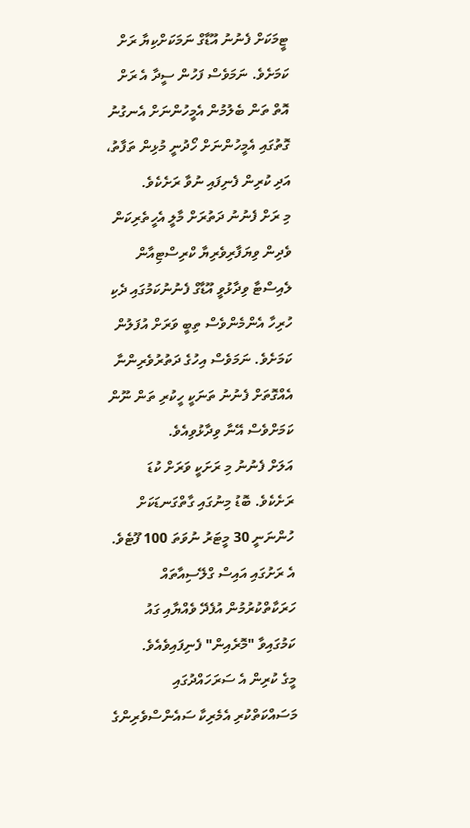ޓީމަކަށް ފެނުނު އޫޑާގް ނަމަކަށްކިޔާ ރަށް ކަމަށެވެ. ނަމަވެސް ފަހުން ސީދާ އެ ރަށް އޮތް ތަން ބެލުމުން އެމީހުންނަށް އެނގުނު ގޮތުގައި އެމީހުންނަށް ހޯދުނީ މުޅިން ތަފާތު، އަދި ކުރިން ފެނިފައި ނުވާ ރަށެކެވެ.
މި ރަށް ފެނުނު ދަތުރަށް މާލީ އެހީތެރިކަން ވެދިން ވިޔަފާރިވެރިޔާ ކްރިސްޓިއާން ލެއިސްޓާ ވިދާޅުވީ އޫޑާގް ފެނުނުކަމުގައި ދެކި ހުރިހާ އެންމެންވެސް ތިބީ ވަރަށް އުފަލުން ކަމަށެވެ. ނަމަވެސް އިހުގެ ދަތުރުވެރިންނާ އެއްގޮތަށް ފެނުނު ތަނަކީ ހީކުރި ތަން ނޫން ކަމަށްވެސް އޭނާ ވިދާޅުވިއެވެ.
އަލަށް ފެނުނު މި ރަށަކީ ވަރަށް ކުޑަ ރަށެކެވެ. ބޮޑު މިނުގައި ގާތްގަނޑަކަށް ހުންނަނީ 30 މީޓަރު ނުވަތަ 100 ފޫޓެވެ. އެ ރަށުގައި އައިސް ގްލޭސިއާތައް ހަރަކާތްކުރުމުން އުފެދޭ ވެއްޔާއި ގައު ކަމުގައިވާ "މޮރެއިން" ފެނިފައިވެއެވެ.
މީގެ ކުރިން އެ ސަރަހައްދުގައި މަސައްކަތްކުރި އެމެރިކާ ސައެންސްވެރިންގެ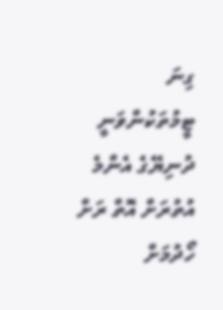ގިނަ ޓީމުތަކުންވަނީ ދުނިޔޭގެ އެންމެ އުތުރަށް އޮތް ރަށް ހޯދުމަށް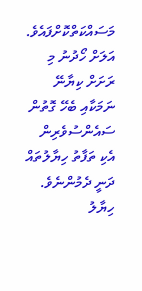މަސައްކަތްކޮށްފައެވެ. އަލަށް ހޯދުނު މި ރަށަށް ކިޔާނޭ ނަމަކާއި ބެހޭ ގޮތުން ސައެންސުވެރިން އެކި ތަފާތު ހިޔާލުތައް ދަނީ ދެމުންނެވެ.
ހިޔާލު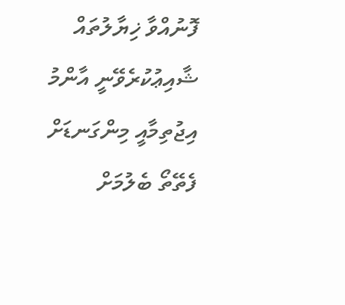ފޮނުއްވާ ޚިޔާލުތައް ޝާއިޢުކުރެވޭނީ އާންމު އިޖުތިމާއީ މިންގަނޑަށް ފެތޭތޯ ބެލުމަށް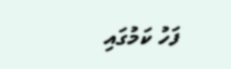ފަހު ކަމުގައި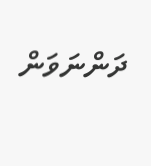ދަންނަވަން